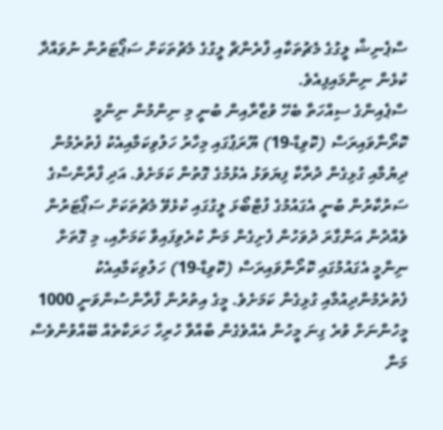ސްޕެނިޝް ލީގުގެ މެޗުތަކާއި ފްރެންޗް ލީގުގެ މެޗުތަކަށް ސަޕޯޓަރުން ނުވައްދާ ކުޅެން ނިންމައިފިއެވެ.
ސްޕެއިންގެ ސިއްހަތާ ބެހޭ ވުޒާރާއިން ބުނީ މި ނިންމުން ނިންމީ ކޮރޯނާވައިރަސް (ކޮވިޑް-19) ޔޫރަޕުގައި މިހާރު ހަލުވިކަމާއިއެކު ފެތުރެމުން ދިޔުމާއި ގުޅިގެން ދުރާކާ ފިޔަވަޅު އެޅުމުގެ ގޮތުން ކަމަށެވެ. އަދި ފްރާންސްގެ ސަރުކާރުން ބުނީ އެގައުމުގެ ފުޓްބޯޅަ ލީގުގައި ކުޅެވޭ މެޗުތަކަށް ސަޕޯޓަރުން ވެއްދުން އަންގާރަ ދުވަހުން ފެށިގެން މަނާ ކުރެވިފައިވާ ކަމަށާއި، މި ގޮތަށް ނިންމީ އެގައުމުގައި ކޮރޯނާވައިރަސް (ކޮވިޑް-19) ހަލުވިކަމާއިއެކު ފެތުރެމުންދިއުމާއި ގުޅިގެން ކަމަށެވެ. މީގެ އިތުރުން ފްރާންސުންވަނީ 1000 މީހުންނަށް ވުރެ ގިނަ މީހުން އެއްވެގެން ބާއްވާ ހުރިހާ ހަރަކާތެއް ބޭއްވުންވެސް މަނާ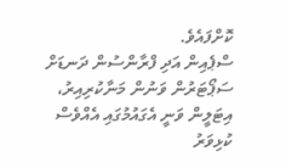ކޮށްފައެވެ.
ސްޕެއިން އަދި ފްރާންސުން ދަނޑަށް ސަޕޯޓަރުން ވަނުން މަނާކުރިއިރު، އިޓަލީން ވަނީ އެގައުމުގައި އެއްވެސް ކުޅިވަރު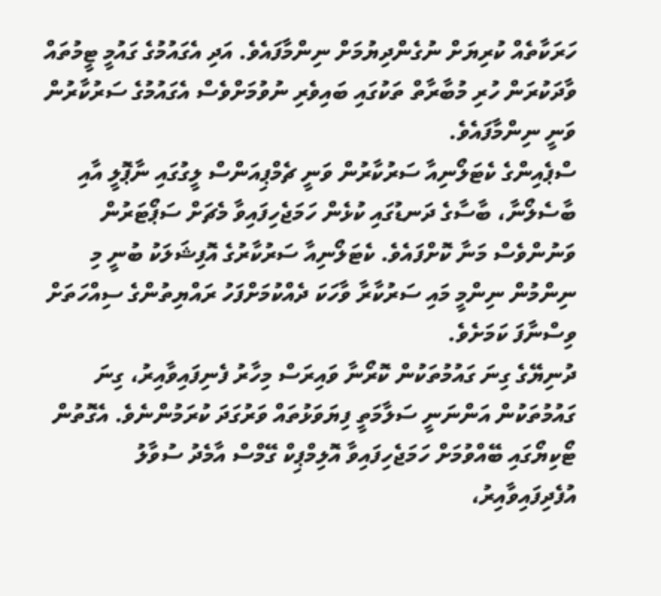ހަރަކާތެއް ކުރިޔަށް ނުގެންދިޔުމަށް ނިންމާފައެވެ. އަދި އެގައުމުގެ ގައުމީ ޓީމުތައް ވާދަކުރަން ހުރި މުބާރާތް ތަކުގައި ބައިވެރި ނުވުމަށްވެސް އެގައުމުގެ ސަރުކާރުން ވަނީ ނިންމާފައެވެ.
ސްޕެއިންގެ ކެޓަލޯނިއާ ސަރުކާރުން ވަނީ ޗެމްޕިއަންސް ލީގުގައި ނާޕޮލީ އާއި ބާސެލޯނާ، ބާސާގެ ދަނޑުގައި ކުޅެން ހަމަޖެހިފައިވާ މެޗަށް ސަޕޯޓަރުން ވަނުންވެސް މަނާ ކޮށްފައެވެ. ކެޓަލޯނިއާ ސަރުކާރުގެ އޮފިޝަލަކު ބުނީ މި ނިންމުން ނިންމީ މައި ސަރުކާރާ ވާހަކަ ދެއްކުމަށްފަހު ރައްޔިތުންގެ ސިއްހަތަށް ވިސްނާފަ ކަމަށެވެ.
ދުނިޔޭގެ ގިނަ ގައުމުތަކުން ކޮރޯނާ ވައިރަސް މިހާރު ފެނިފައިވާއިރު، ގިނަ ގައުމުތަކުން އަންނަނީ ސަލާމަތީ ފިޔަވަޅުތައް ވަރުގަދަ ކުރަމުންނެވެ. އެގޮތުން ޓޯކިޔޯގައި ބޭއްވުމަށް ހަމަޖެހިފައިވާ އޮލިމްޕިކް ގޭމްސް އާމެދު ސުވާލު އުފެދިފައިވާއިރު،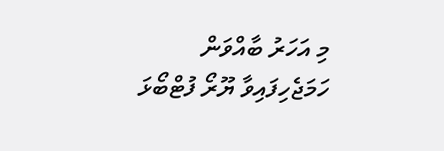މި އަހަރު ބާއްވަން ހަމަޖެހިފައިވާ ޔޫރޯ ފުޓްބޯޅަ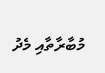މުބާރާތާއި މެދު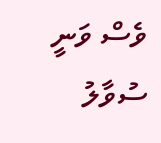ވެސް ވަނީ ސުވާލު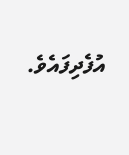އުފެދިފައެވެ.